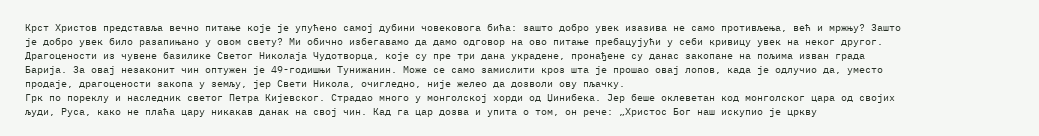Крст Христов представља вечно питање које је упућено самој дубини човековога бића: зашто добро увек изазива не само противљењa, већ и мржњу? Зашто је добро увек било разапињано у овом свету? Ми обично избегавамо да дамо одговор на ово питање пребацујући у себи кривицу увек на неког другог.
Драгоцености из чувене базилике Светог Николаја Чудотворца, које су пре три дана украдене, пронађене су данас закопане на пољима изван града Барија. За овај незаконит чин оптужен је 49-годишњи Тунижанин. Може се само замислити кроз шта је прошао овај лопов, када је одлучио да, уместо продаје, драгоцености закопа у земљу, јер Свети Никола, очигледно, није желео да дозволи ову пљачку.
Грк по пореклу и наследник светог Петра Кијевског. Страдао много у монголској хорди од Џинибека. Јер беше оклеветан код монголског цара од својих људи, Руса, како не плаћа цару никакав данак на свој чин. Кад га цар дозва и упита о том, он рече: „Христос Бог наш искупио је цркву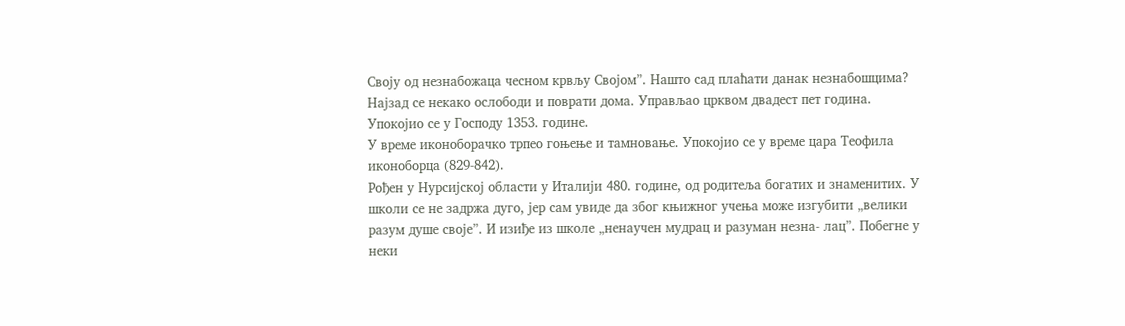Своју од незнабожаца чесном крвљу Својом”. Нашто сад плаћати данак незнабошцима? Најзад се некако ослободи и поврати дома. Управљао црквом двадест пет година. Упокојио се у Господу 1353. године.
У време иконоборачко трпео гоњење и тамновање. Упокојио се у време цара Теофила иконоборца (829-842).
Рођен у Нурсијској области у Италији 480. године, од родитеља богатих и знаменитих. У школи се не задржа дуго, јер сам увиде да због књижног учења може изгубити „велики разум душе своје”. И изиђе из школе „ненаучен мудрац и разуман незна- лац”. Побегне у неки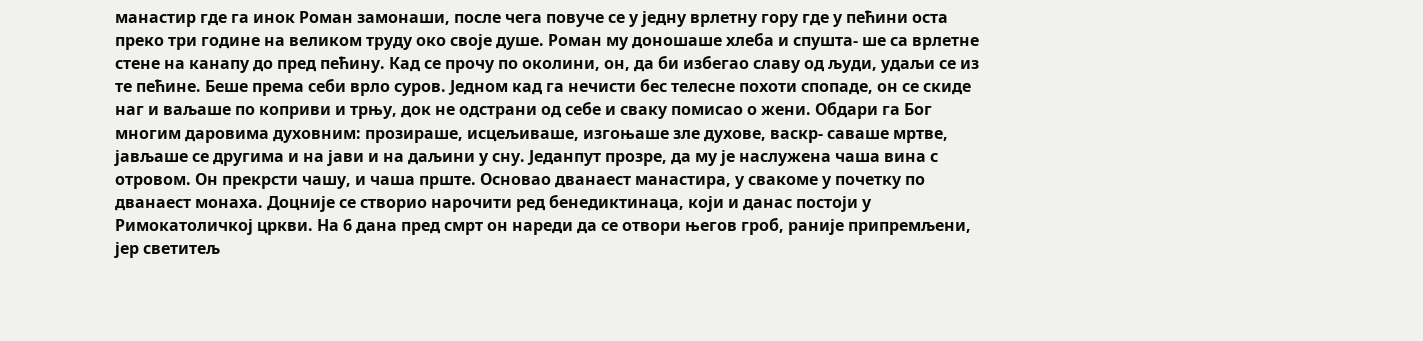манастир где га инок Роман замонаши, после чега повуче се у једну врлетну гору где у пећини оста преко три године на великом труду око своје душе. Роман му доношаше хлеба и спушта- ше са врлетне стене на канапу до пред пећину. Кад се прочу по околини, он, да би избегао славу од људи, удаљи се из те пећине. Беше према себи врло суров. Једном кад га нечисти бес телесне похоти спопаде, он се скиде наг и ваљаше по коприви и трњу, док не одстрани од себе и сваку помисао о жени. Обдари га Бог многим даровима духовним: прозираше, исцељиваше, изгоњаше зле духове, васкр- саваше мртве, јављаше се другима и на јави и на даљини у сну. Једанпут прозре, да му је наслужена чаша вина с отровом. Он прекрсти чашу, и чаша прште. Основао дванаест манастира, у свакоме у почетку по дванаест монаха. Доцније се створио нарочити ред бенедиктинаца, који и данас постоји у Римокатоличкој цркви. На 6 дана пред смрт он нареди да се отвори његов гроб, раније припремљени, јер светитељ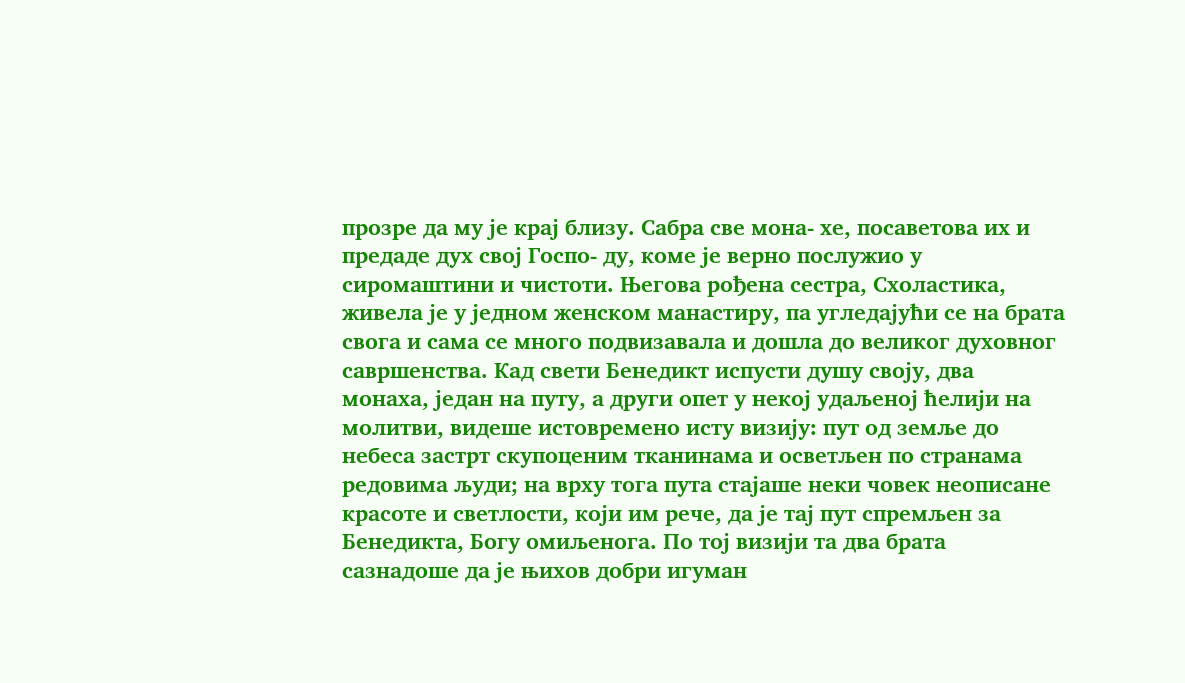прозре да му је крај близу. Сабра све мона- хе, посаветова их и предаде дух свој Госпо- ду, коме је верно послужио у сиромаштини и чистоти. Његова рођена сестра, Схоластика, живела је у једном женском манастиру, па угледајући се на брата свога и сама се много подвизавала и дошла до великог духовног савршенства. Кад свети Бенедикт испусти душу своју, два монаха, један на путу, а други опет у некој удаљеној ћелији на молитви, видеше истовремено исту визију: пут од земље до небеса застрт скупоценим тканинама и осветљен по странама редовима људи; на врху тога пута стајаше неки човек неописане красоте и светлости, који им рече, да је тај пут спремљен за Бенедикта, Богу омиљенога. По тој визији та два брата сазнадоше да је њихов добри игуман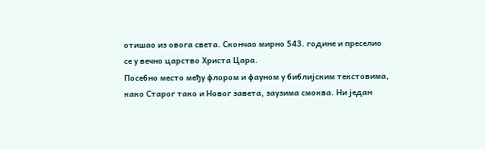отишао из овога света. Скончао мирно 543. године и преселио се у вечно царство Христа Цара.
Посебно место међу флором и фауном у библијским текстовима, како Старог тако и Новог завета, заузима смоква. Ни један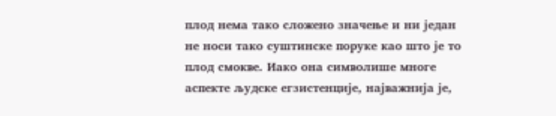плод нема тако сложено значење и ни један не носи тако суштинске поруке као што је то плод смокве. Иако она символише многе аспекте људске егзистенције, најважнија је,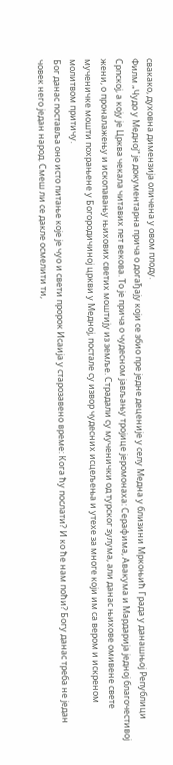свакако, духовна димензија оличена у овом плоду.
Филм „Чудо у Медној“ је документарна прича о догађају који се збио пре једне деценије у селу Медна у близини Мркоњић Града у данашњој Републици Српској, а коју је Црква чекала читавих пет векова. То је прича о чудесном јављању тројице јеромонаха: Серафима, Авакума и Мардарија једној благочестивој жени, о проналажењу и ископавању њихових светих моштију из земље. Страдали су мученички од турског зулума, али данас њихове омивене свете мученичке мошти похрањене у Богородичиној цркви у Медној, постале су извор чудесних исцељења и утехе за многе који им са вером и искреном молитвом притичу.
Бог данас поставља оно исто питање које је чуо и свети пророк Исаија у старозавено време: Кога ћу послати? И ко ће нам поћи? Богу данас треба не један човек него један народ. Смеш ли се дакле осмелити ти,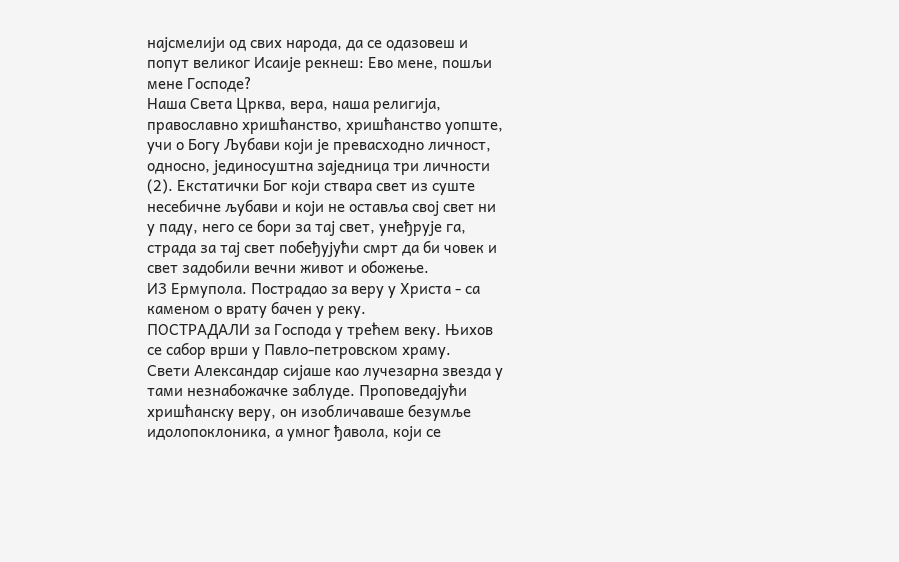најсмелији од свих народа, да се одазовеш и попут великог Исаије рекнеш: Ево мене, пошљи мене Господе?
Наша Света Црква, вера, наша религија, православно хришћанство, хришћанство уопште, учи о Богу Љубави који је превасходно личност, односно, јединосуштна заједница три личности (2). Екстатички Бог који ствара свет из суште несебичне љубави и који не оставља свој свет ни у паду, него се бори за тај свет, унеђрује га, страда за тај свет побеђујући смрт да би човек и свет задобили вечни живот и обожење.
И3 Ермупола. Пострадао за веру у Христа - са каменом о врату бачен у реку.
ПОСТРАДАЛИ за Господа у трећем веку. Њихов се сабор врши у Павло-петровском храму.
Свети Александар сијаше као лучезарна звезда у тами незнабожачке заблуде. Проповедајући хришћанску веру, он изобличаваше безумље идолопоклоника, а умног ђавола, који се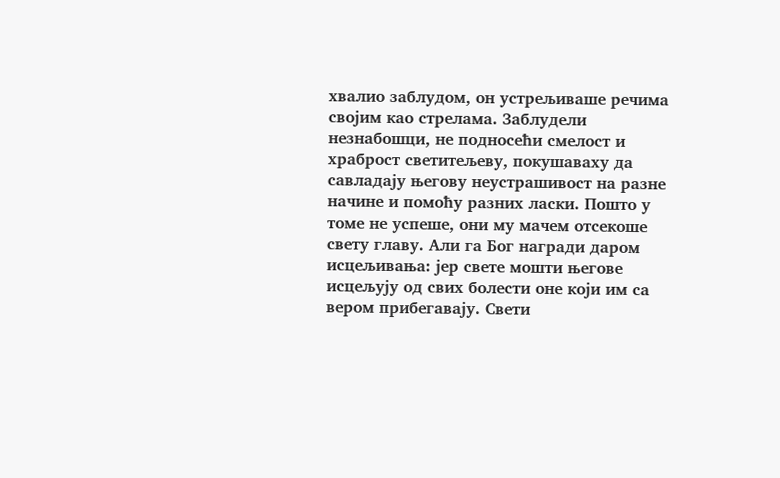хвалио заблудом, он устрељиваше речима својим као стрелама. Заблудели незнабошци, не подносећи смелост и храброст светитељеву, покушаваху да савладају његову неустрашивост на разне начине и помоћу разних ласки. Пошто у томе не успеше, они му мачем отсекоше свету главу. Али га Бог награди даром исцељивања: јер свете мошти његове исцељују од свих болести оне који им са вером прибегавају. Свети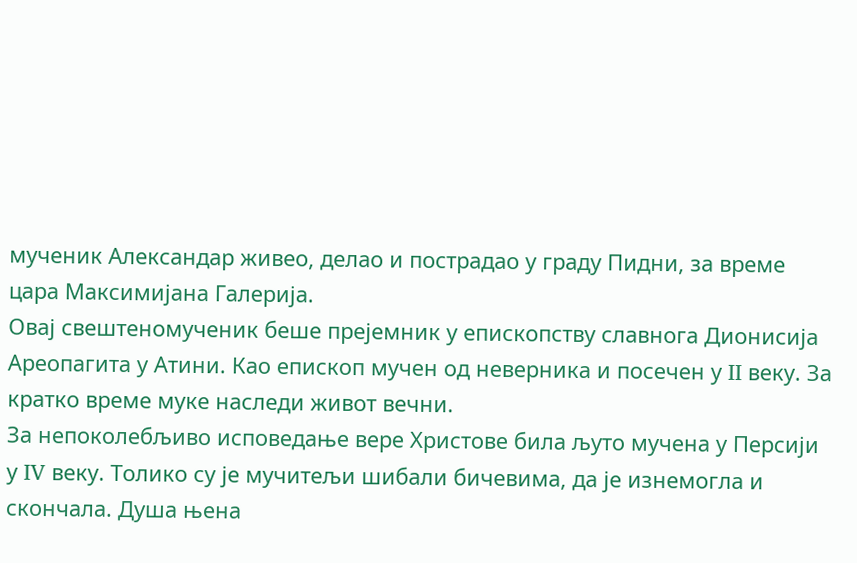мученик Александар живео, делао и пострадао у граду Пидни, за време цара Максимијана Галерија.
Овај свештеномученик беше прејемник у епископству славнога Дионисија Ареопагита у Атини. Као епископ мучен од неверника и посечен у II веку. За кратко време муке наследи живот вечни.
За непоколебљиво исповедање вере Христове била љуто мучена у Персији у IV веку. Толико су је мучитељи шибали бичевима, да је изнемогла и скончала. Душа њена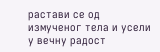растави се од измученог тела и усели у вечну радост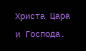Христа Цара и Господа.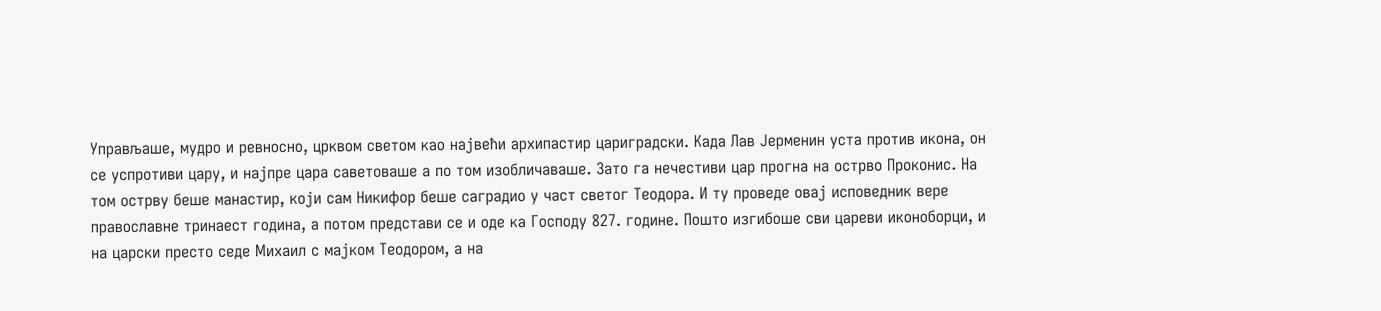Управљаше, мудро и ревносно, црквом светом као највећи архипастир цариградски. Када Лав Јерменин уста против икона, он се успротиви цару, и најпре цара саветоваше а по том изобличаваше. Зато га нечестиви цар прогна на острво Проконис. На том острву беше манастир, који сам Никифор беше саградио у част светог Теодора. И ту проведе овај исповедник вере православне тринаест година, а потом представи се и оде ка Господу 827. године. Пошто изгибоше сви цареви иконоборци, и на царски престо седе Михаил с мајком Теодором, а на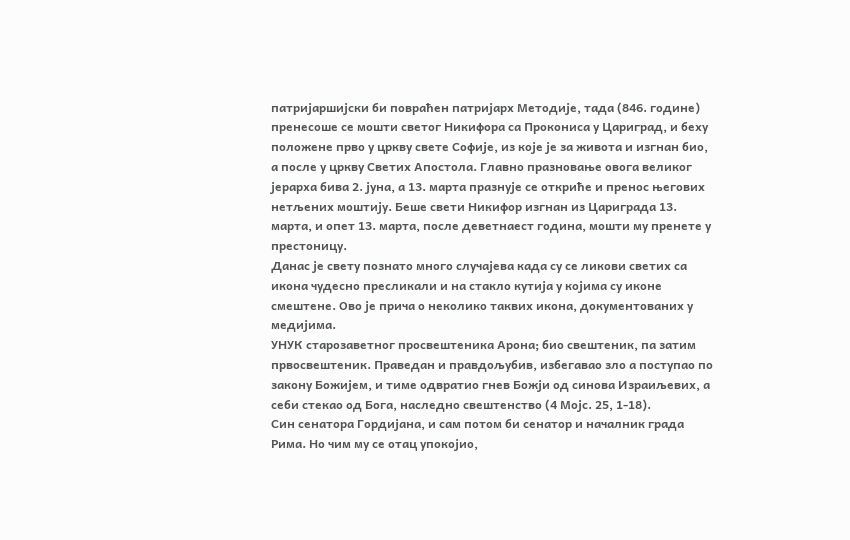патријаршијски би повраћен патријарх Методије, тада (846. године) пренесоше се мошти светог Никифора са Прокониса у Цариград, и беху положене прво у цркву свете Софије, из које је за живота и изгнан био, а после у цркву Светих Апостола. Главно празновање овога великог јерарха бива 2. јуна, а 13. марта празнује се откриће и пренос његових нетљених моштију. Беше свети Никифор изгнан из Цариграда 13. марта, и опет 13. марта, после деветнаест година, мошти му пренете у престоницу.
Данас је свету познато много случајева када су се ликови светих са икона чудесно пресликали и на стакло кутија у којима су иконе смештене. Ово је прича о неколико таквих икона, документованих у медијима.
УНУК старозаветног просвештеника Арона; био свештеник, па затим првосвештеник. Праведан и правдољубив, избегавао зло а поступао по закону Божијем, и тиме одвратио гнев Божји од синова Израиљевих, а себи стекао од Бога, наследно свештенство (4 Мојс. 25, 1-18).
Син сенатора Гордијана, и сам потом би сенатор и началник града Рима. Но чим му се отац упокојио,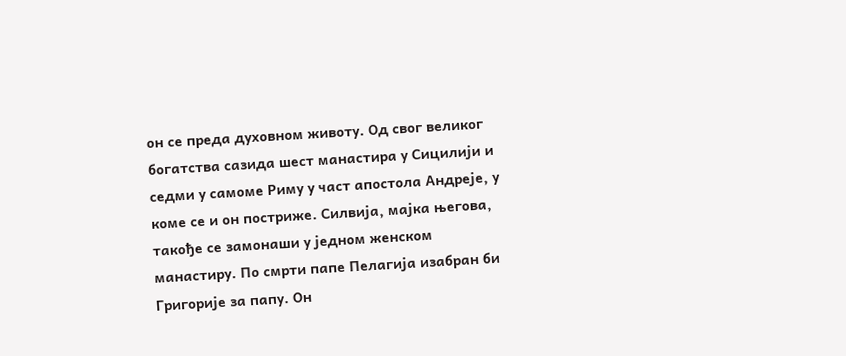он се преда духовном животу. Од свог великог богатства сазида шест манастира у Сицилији и седми у самоме Риму у част апостола Андреје, у коме се и он постриже. Силвија, мајка његова, такође се замонаши у једном женском манастиру. По смрти папе Пелагија изабран би Григорије за папу. Он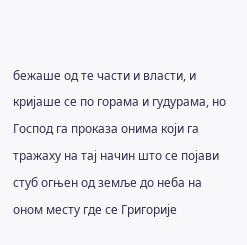бежаше од те части и власти, и кријаше се по горама и гудурама, но Господ га проказа онима који га тражаху на тај начин што се појави стуб огњен од земље до неба на оном месту где се Григорије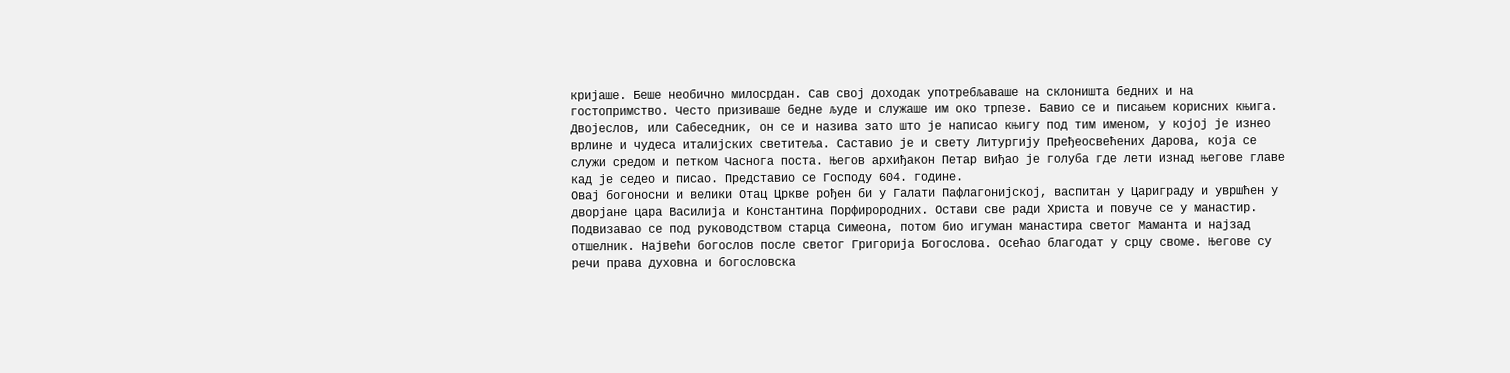кријаше. Беше необично милосрдан. Сав свој доходак употребљаваше на склоништа бедних и на гостопримство. Често призиваше бедне људе и служаше им око трпезе. Бавио се и писањем корисних књига. Двојеслов, или Сабеседник, он се и назива зато што је написао књигу под тим именом, у којој је изнео врлине и чудеса италијских светитеља. Саставио је и свету Литургију Пређеосвећених Дарова, која се служи средом и петком Часнога поста. Његов архиђакон Петар виђао је голуба где лети изнад његове главе кад је седео и писао. Представио се Господу 604. године.
Овај богоносни и велики Отац Цркве рођен би у Галати Пафлагонијској, васпитан у Цариграду и увршћен у дворјане цара Василија и Константина Порфирородних. Остави све ради Христа и повуче се у манастир. Подвизавао се под руководством старца Симеона, потом био игуман манастира светог Маманта и најзад отшелник. Највећи богослов после светог Григорија Богослова. Осећао благодат у срцу своме. Његове су речи права духовна и богословска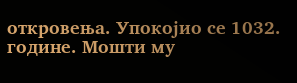откровења. Упокојио се 1032. године. Мошти му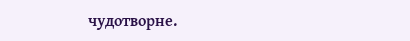чудотворне.